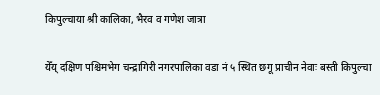किपुल्चाया श्री कालिका, भैरव व गणेश जात्रा

येँय्‌ दक्षिण पश्चिमभेग चन्द्रागिरी नगरपालिका वडा नं ५ स्थित छगू प्राचीन नेवाः बस्ती किपुल्चा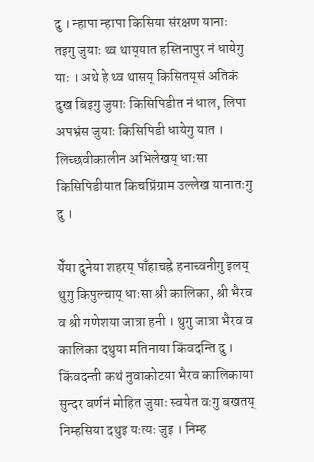दु । न्हापा न्हापा किसिया संरक्षण यानाः तइगु जुयाः थ्व थाय्‌यात हस्तिनापुर नं धायेगु याः । अथे हे थ्व थासय्‌ किसितय्‌सं अतिकं दुख बिइगु जुयाः किसिपिडीत नं धाल, लिपा अपभ्रंस जुयाः किसिपिडी धायेगु यात । लिच्छवीकालीन अभिलेखय्‌ धाःसा किसिपिडीयात किचप्रिंग्राम उल्लेख यानातःगु दु ।

येँया दुनेया शहरय्‌ पाँहाचह्रे हनाच्वनीगु इलय्‌ थुगु किपुल्चाय्‌ धाःसा श्री कालिका, श्री भैरव व श्री गणेशया जात्रा हनी । थुगु जात्रा भैरव व कालिका दथुया मतिनाया किंवदन्ति दु । किंवदन्ती कथं नुवाकोटया भैरव कालिकाया सुन्दर बर्णनं मोहित जुयाः स्वयेत वःगु बखतय्‌ निम्हसिया दथुइ यःत्यः जुइ । निम्ह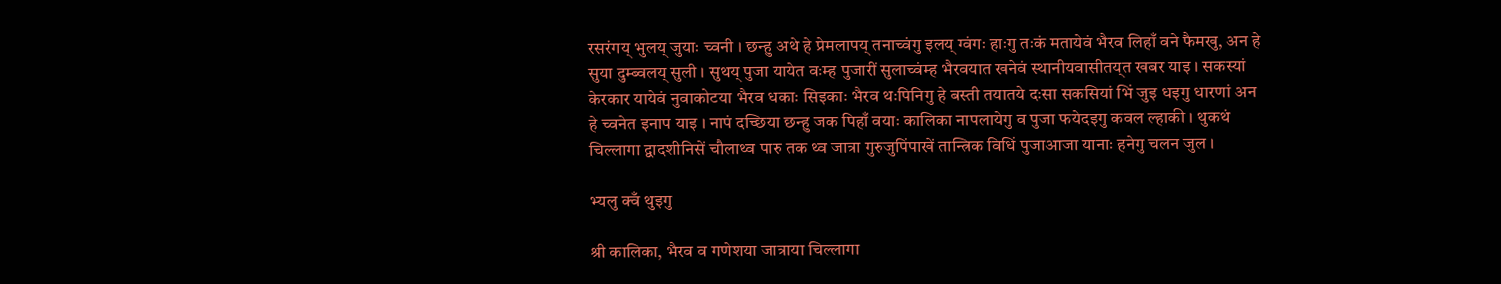रसरंगय्‌ भुलय्‌ जुयाः च्वनी । छन्हु अथे हे प्रेमलापय्‌ तनाच्वंगु इलय्‌ ग्वंगः हाःगु तःकं मतायेवं भैरव लिहाँ वने फैमखु, अन हे सुया दुम्ब्वलय्‌ सुली । सुथय्‌ पुजा यायेत वःम्ह पुजारीं सुलाच्वंम्ह भैरवयात खनेवं स्थानीयवासीतय्‌त खबर याइ । सकस्यां केरकार यायेवं नुवाकोटया भैरव धकाः सिइकाः भैरव थःपिनिगु हे बस्ती तयातये दःसा सकसियां भिं जुइ धइगु धारणां अन हे च्वनेत इनाप याइ । नापं दच्छिया छन्हु जक पिहाँ वयाः कालिका नापलायेगु व पुजा फयेदइगु कवल ल्हाकी । थुकथं चिल्लागा द्वादशीनिसें चौलाथ्व पारु तक थ्व जात्रा गुरुजुपिंपाखें तान्त्रिक विधिं पुजाआजा यानाः हनेगु चलन जुल ।

भ्यलु क्वँ थुइगु

श्री कालिका, भैरव व गणेशया जात्राया चिल्लागा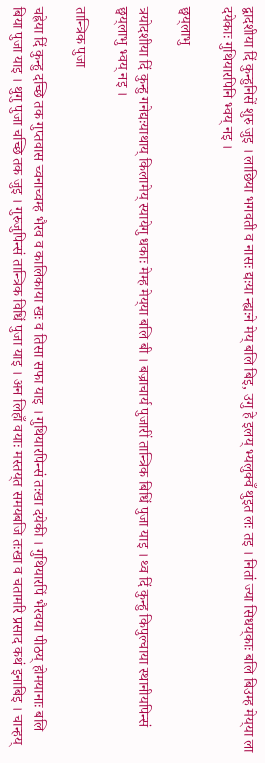द्वादशीया दिं कुन्हुनिसें शुरु जुइ । लाछिया भगवती व नासः द्यःया न्ह्यःने मेय्‌ बलि बिइ, उगु हे इलय्‌ भ्यलुक्वँ थुइत लः तइ । नितां ज्या सिधय्‌काः बलि बिउम्ह मेय्‌या ला दयेकाः गुथियारपिनि भ्वय्‌ नइ ।

छ्वय्‌लाभु

त्रयोदशीया दिं कुन्हु गनेद्यःयाथाय्‌ किलामेय्‌ स्यायेगु धकाः मेम्ह मेय्‌या बलि बी । बज्राचार्य पुजारीं तान्त्रिक बिधिं पुजा याइ । थ्व दिं कुन्हु किपुल्चाया स्थानीयपिन्सं छ्वय्‌लाभु भ्वय्‌ नइ ।

तान्त्रिक पुजा

चह्रेया दिं कुन्हु दच्छि तक गुप्तवास च्वनाच्वम्ह भैरव व कालिकाया खः व तिसा सफा याइ । गुथियारपिन्सं तःखा दयेकी । गुथियारपिं भैरवया पीठय्‌ होमयानाः बलि बिया पुजा याइ । थुगु पुजा चच्छि तक जुइ । गुरुजुपिन्सं तान्त्रिक विधिं पुजा याइ । अन लिहाँ वयाः मस्तय्‌त समयबजि तःखा व चतामरि प्रसाद कथं इनाबिइ । चान्हय्‌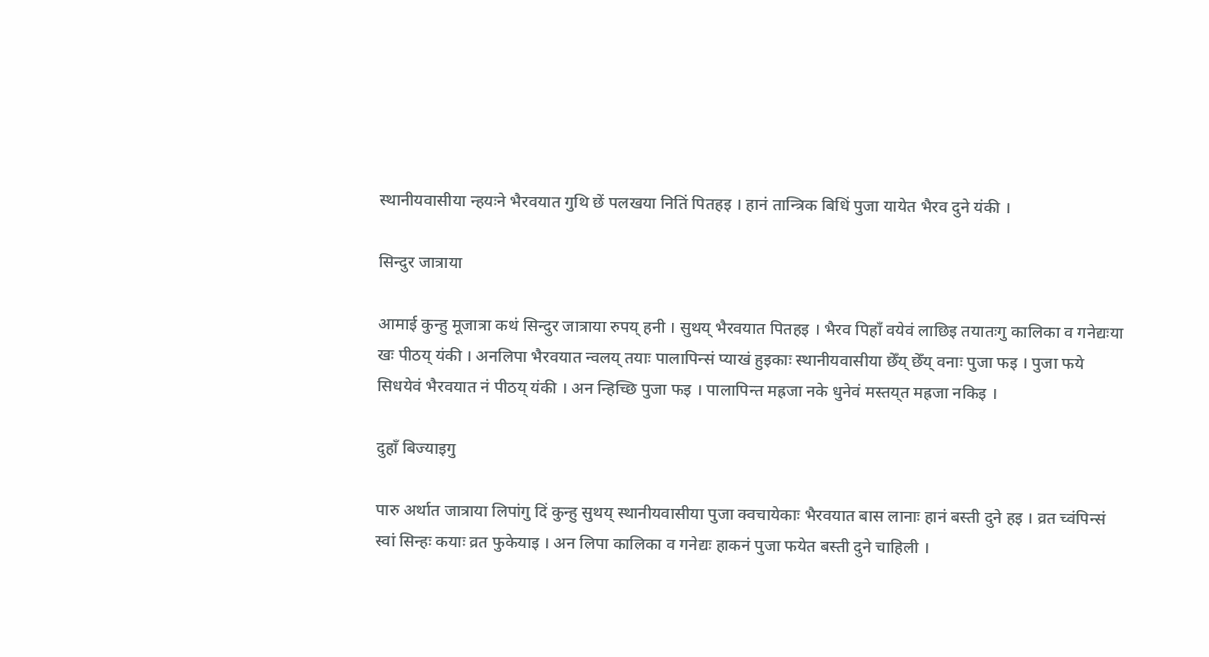स्थानीयवासीया न्हयःने भैरवयात गुथि छें पलखया नितिं पितहइ । हानं तान्त्रिक बिधिं पुजा यायेत भैरव दुने यंकी ।

सिन्दुर जात्राया

आमाई कुन्हु मूजात्रा कथं सिन्दुर जात्राया रुपय्‌ हनी । सुथय्‌ भैरवयात पितहइ । भैरव पिहाँ वयेवं लाछिइ तयातःगु कालिका व गनेद्यःया खः पीठय्‌ यंकी । अनलिपा भैरवयात न्वलय्‌ तयाः पालापिन्सं प्याखं हुइकाः स्थानीयवासीया छेँय्‌ छेँय्‌ वनाः पुजा फइ । पुजा फये सिधयेवं भैरवयात नं पीठय्‌ यंकी । अन न्हिच्छि पुजा फइ । पालापिन्त मह्रजा नके धुनेवं मस्तय्‌त मह्रजा नकिइ ।

दुहाँ बिज्याइगु

पारु अर्थात जात्राया लिपांगु दिं कुन्हु सुथय्‌ स्थानीयवासीया पुजा क्वचायेकाः भैरवयात बास लानाः हानं बस्ती दुने हइ । व्रत च्वंपिन्सं स्वां सिन्हः कयाः व्रत फुकेयाइ । अन लिपा कालिका व गनेद्यः हाकनं पुजा फयेत बस्ती दुने चाहिली ।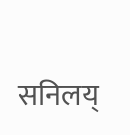सनिलय्‌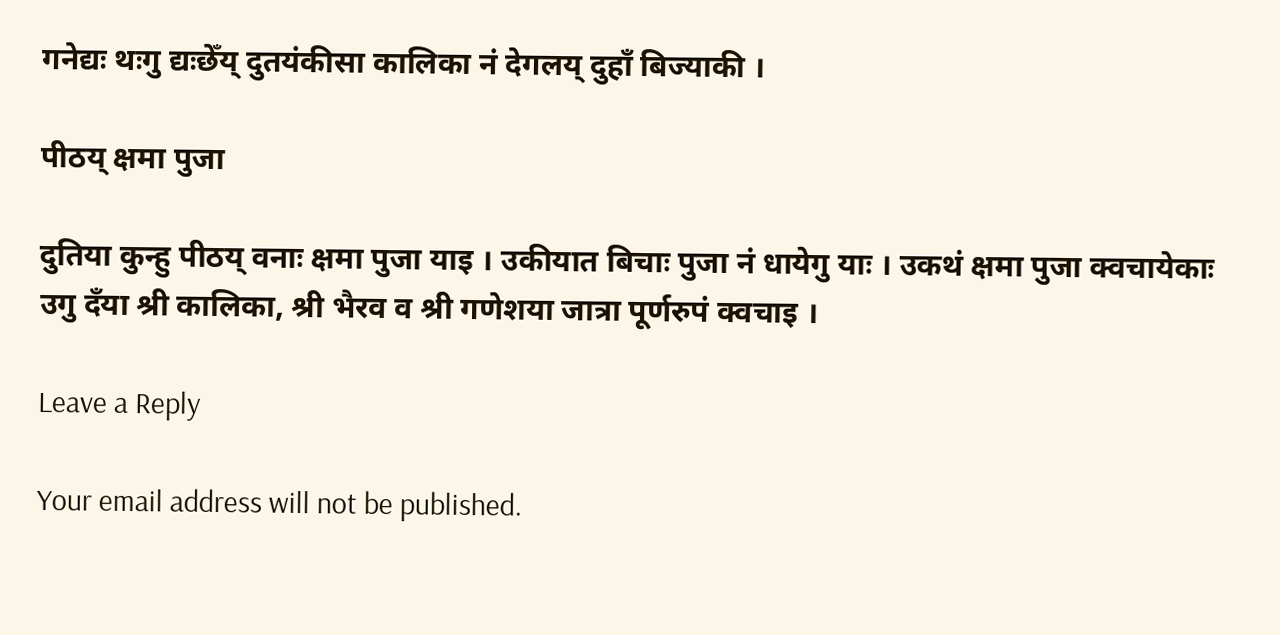गनेद्यः थःगु द्यःछेँय्‌ दुतयंकीसा कालिका नं देगलय्‌ दुहाँ बिज्याकी ।

पीठय्‌ क्षमा पुजा

दुतिया कुन्हु पीठय्‌ वनाः क्षमा पुजा याइ । उकीयात बिचाः पुजा नं धायेगु याः । उकथं क्षमा पुजा क्वचायेकाः उगु दँया श्री कालिका, श्री भैरव व श्री गणेशया जात्रा पूर्णरुपं क्वचाइ ।

Leave a Reply

Your email address will not be published.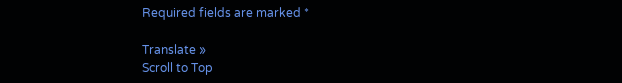Required fields are marked *

Translate »
Scroll to Top